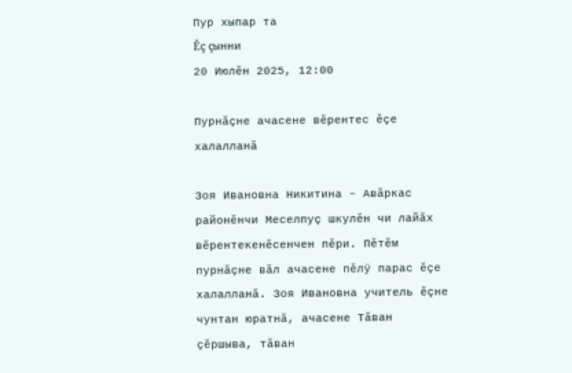Пур хыпар та
Ĕç çынни
20 Июлӗн 2025, 12:00

Пурнăçне ачасене вĕрентес ĕçе халалланă

Зоя Ивановна Никитина – Авăркас районĕнчи Меселпуç шкулĕн чи лайăх вĕрентекенĕсенчен пĕри. Пĕтĕм пурнăçне вăл ачасене пĕлÿ парас ĕçе халалланă. Зоя Ивановна учитель ĕçне чунтан юратнă, ачасене Тăван çĕршыва, тăван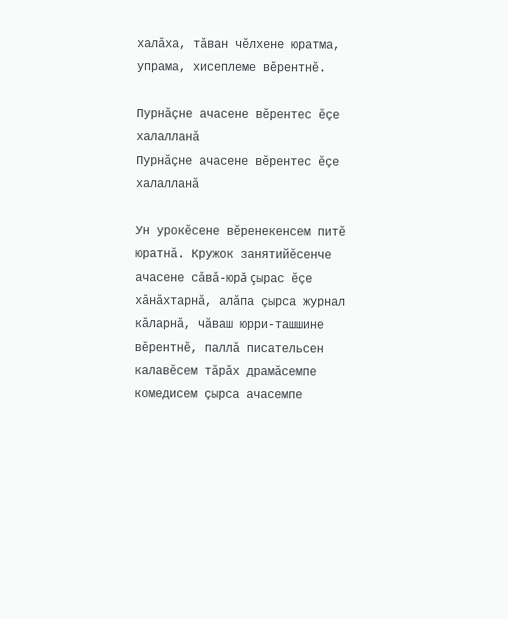халăха, тăван чĕлхене юратма, упрама, хисеплеме вĕрентнĕ.

Пурнăçне ачасене вĕрентес ĕçе халалланă
Пурнăçне ачасене вĕрентес ĕçе халалланă

Ун урокĕсене вĕренекенсем питĕ юратнă. Кружок занятийĕсенче ачасене сăвă-юрă çырас ĕçе хăнăхтарнă, алăпа çырса журнал кăларнă, чăваш юрри-ташшине вĕрентнĕ, паллă писательсен калавĕсем тăрăх драмăсемпе комедисем çырса ачасемпе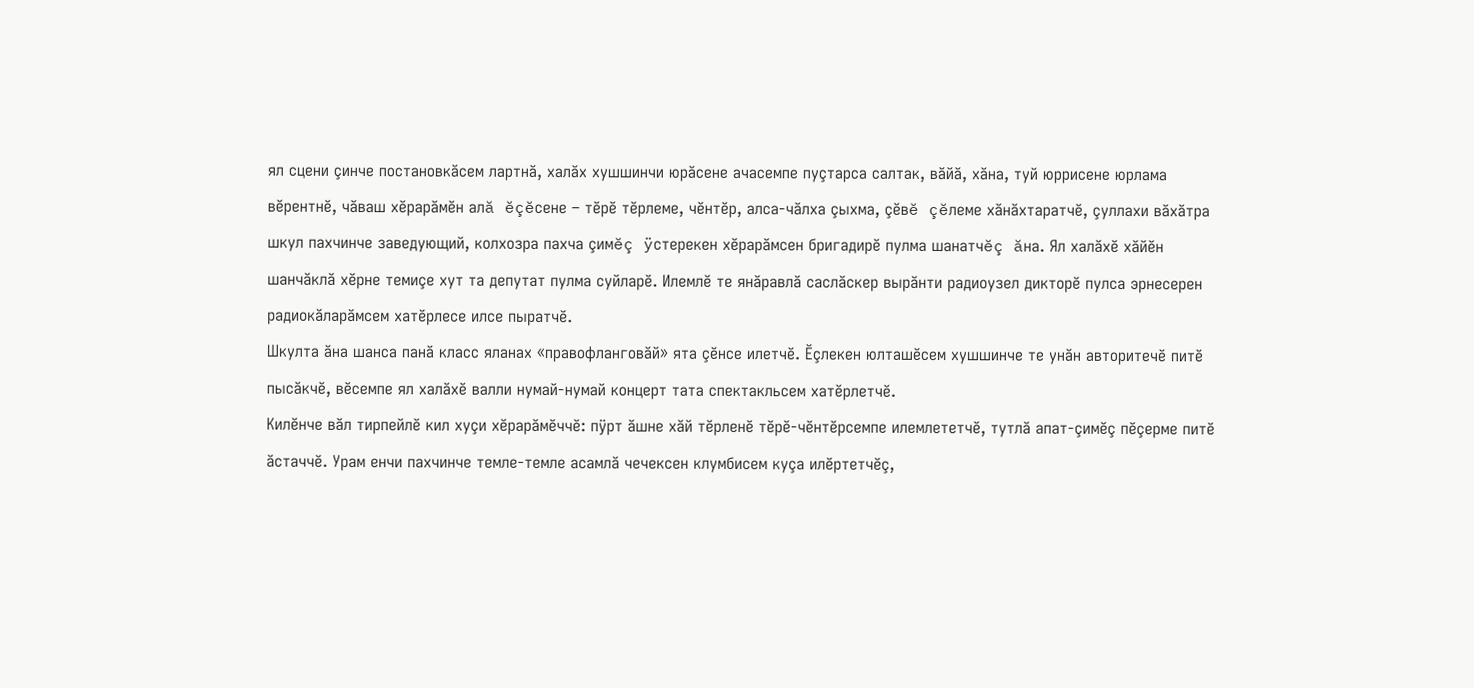ял сцени çинче постановкăсем лартнă, халăх хушшинчи юрăсене ачасемпе пуçтарса салтак, вăйă, хăна, туй юррисене юрлама вĕрентнĕ, чăваш хĕрарăмĕн алă ĕçĕсене – тĕрĕ тĕрлеме, чĕнтĕр, алса-чăлха çыхма, çĕвĕ çĕлеме хăнăхтаратчĕ, çуллахи вăхăтра шкул пахчинче заведующий, колхозра пахча çимĕç ÿстерекен хĕрарăмсен бригадирĕ пулма шанатчĕç ăна. Ял халăхĕ хăйĕн шанчăклă хĕрне темиçе хут та депутат пулма суйларĕ. Илемлĕ те янăравлă саслăскер вырăнти радиоузел дикторĕ пулса эрнесерен радиокăларăмсем хатĕрлесе илсе пыратчĕ.
Шкулта ăна шанса панă класс яланах «правофланговăй» ята çĕнсе илетчĕ. Ĕçлекен юлташĕсем хушшинче те унăн авторитечĕ питĕ пысăкчĕ, вĕсемпе ял халăхĕ валли нумай-нумай концерт тата спектакльсем хатĕрлетчĕ.
Килĕнче вăл тирпейлĕ кил хуçи хĕрарăмĕччĕ: пÿрт ăшне хăй тĕрленĕ тĕрĕ-чĕнтĕрсемпе илемлететчĕ, тутлă апат-çимĕç пĕçерме питĕ ăстаччĕ. Урам енчи пахчинче темле-темле асамлă чечексен клумбисем куçа илĕртетчĕç,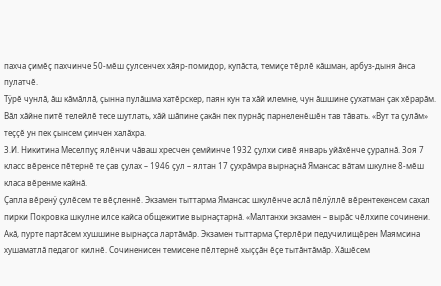пахча çимĕç пахчинче 50-мĕш çулсенчех хăяр-помидор, купăста, темиçе тĕрлĕ кăшман, арбуз-дыня ăнса пулатчĕ.
Тÿрĕ чунлă, ăш кăмăллă, çынна пулăшма хатĕрскер, паян кун та хăй илемне, чун ăшшине çухатман çак хĕрарăм. Вăл хăйне питĕ телейлĕ тесе шутлать, хăй шăпине çакăн пек пурнăç парнеленĕшĕн тав тăвать. «Вут та çулăм» теççĕ ун пек çынсем çинчен халăхра.
З.И. Никитина Меселпуç ялĕнчи чăваш хресчен çемйинче 1932 çулхи сивĕ январь уйăхĕнче çуралнă. Зоя 7 класс вĕренсе пĕтернĕ те çав çулах – 1946 çул – ялтан 17 çухрăмра вырнаçнă Ямансас вăтам шкулне 8-мĕш класа вĕренме кайнă.
Çапла вĕренÿ çулĕсем те вĕçленнĕ. Экзамен тыттарма Ямансас шкулĕнче аслă пĕлÿллĕ вĕрентекенсем сахал пирки Покровка шкулне илсе кайса общежитие вырнаçтарнă. «Малтанхи экзамен – вырăс чĕлхипе сочинени. Акă, пурте партăсем хушшине вырнаçса лартăмăр. Экзамен тыттарма Çтерлĕри педучилищĕрен Маямсина хушаматлă педагог килнĕ. Сочиненисен темисене пĕлтернĕ хыççăн ĕçе тытăнтăмăр. Хăшĕсем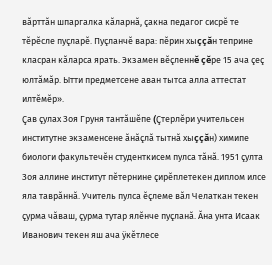вăрттăн шпаргалка кăларнă, çакна педагог сисрĕ те тĕрĕсле пуçларĕ. Пуçланчĕ вара: пĕрин хыççăн теприне класран кăларса ярать. Экзамен вĕçленнĕ çĕре 15 ача çеç юлтăмăр. Ытти предметсене аван тытса алла аттестат илтĕмĕр».
Çав çулах Зоя Груня тантăшĕпе (Çтерлĕри учительсен институтне экзаменсене ăнăçлă тытнă хыççăн) химипе биологи факультечĕн студенткисем пулса тăнă. 1951 çулта Зоя аллине институт пĕтернине çирĕплетекен диплом илсе яла таврăннă. Учитель пулса ĕçлеме вăл Челаткан текен çурма чăваш, çурма тутар ялĕнче пуçланă. Ăна унта Исаак Иванович текен яш ача ÿкĕтлесе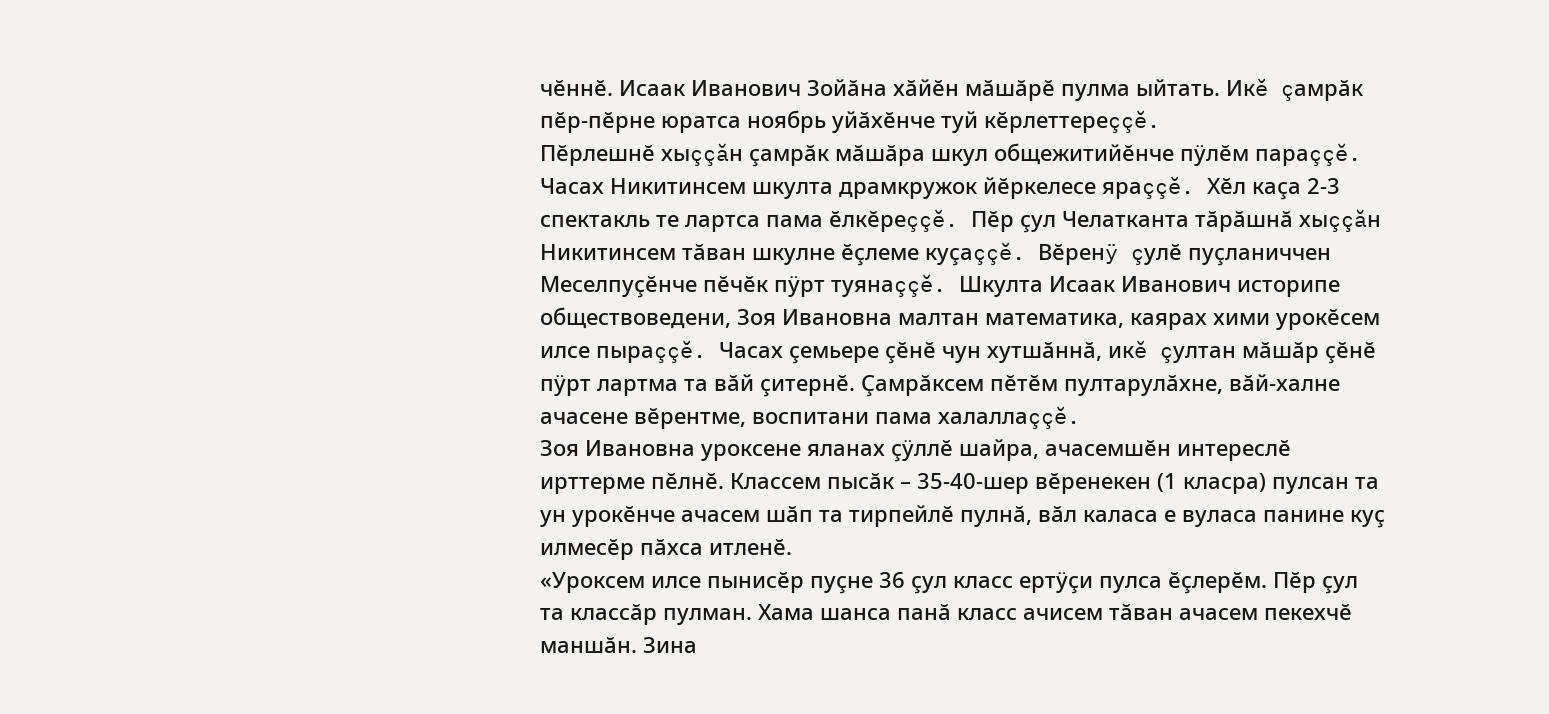чĕннĕ. Исаак Иванович Зойăна хăйĕн мăшăрĕ пулма ыйтать. Икĕ çамрăк пĕр-пĕрне юратса ноябрь уйăхĕнче туй кĕрлеттереççĕ.
Пĕрлешнĕ хыççăн çамрăк мăшăра шкул общежитийĕнче пÿлĕм параççĕ. Часах Никитинсем шкулта драмкружок йĕркелесе яраççĕ. Хĕл каçа 2-3 спектакль те лартса пама ĕлкĕреççĕ. Пĕр çул Челатканта тăрăшнă хыççăн Никитинсем тăван шкулне ĕçлеме куçаççĕ. Вĕренÿ çулĕ пуçланиччен Меселпуçĕнче пĕчĕк пÿрт туянаççĕ. Шкулта Исаак Иванович историпе обществоведени, Зоя Ивановна малтан математика, каярах хими урокĕсем илсе пыраççĕ. Часах çемьере çĕнĕ чун хутшăннă, икĕ çултан мăшăр çĕнĕ пÿрт лартма та вăй çитернĕ. Çамрăксем пĕтĕм пултарулăхне, вăй-халне ачасене вĕрентме, воспитани пама халаллаççĕ.
Зоя Ивановна уроксене яланах çÿллĕ шайра, ачасемшĕн интереслĕ ирттерме пĕлнĕ. Классем пысăк – 35-40-шер вĕренекен (1 класра) пулсан та ун урокĕнче ачасем шăп та тирпейлĕ пулнă, вăл каласа е вуласа панине куç илмесĕр пăхса итленĕ.
«Уроксем илсе пынисĕр пуçне 36 çул класс ертÿçи пулса ĕçлерĕм. Пĕр çул та классăр пулман. Хама шанса панă класс ачисем тăван ачасем пекехчĕ маншăн. Зина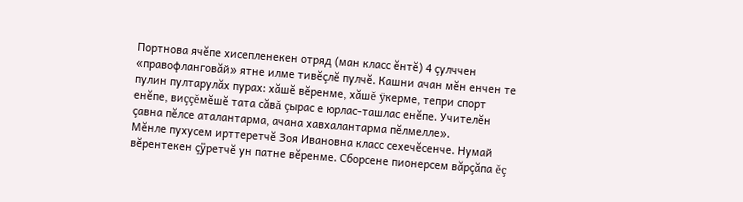Портнова ячĕпе хисепленекен отряд (ман класс ĕнтĕ) 4 çулччен «правофланговăй» ятне илме тивĕçлĕ пулчĕ. Кашни ачан мĕн енчен те пулин пултарулăх пурах: хăшĕ вĕренме, хăшĕ ÿкерме, тепри спорт енĕпе, виççĕмĕшĕ тата сăвă çырас е юрлас-ташлас енĕпе. Учителĕн çавна пĕлсе аталантарма, ачана хавхалантарма пĕлмелле».
Мĕнле пухусем ирттеретчĕ Зоя Ивановна класс сехечĕсенче. Нумай вĕрентекен çÿретчĕ ун патне вĕренме. Сборсене пионерсем вăрçăпа ĕç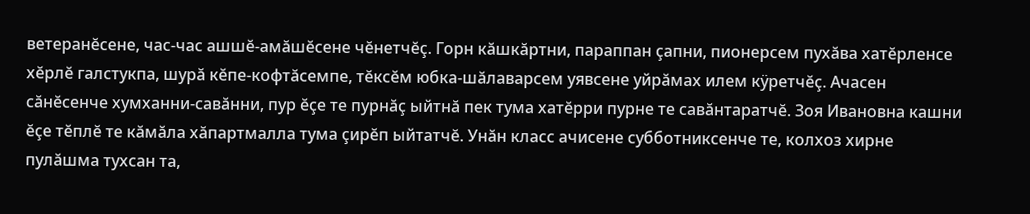ветеранĕсене, час-час ашшĕ-амăшĕсене чĕнетчĕç. Горн кăшкăртни, параппан çапни, пионерсем пухăва хатĕрленсе хĕрлĕ галстукпа, шурă кĕпе-кофтăсемпе, тĕксĕм юбка-шăлаварсем уявсене уйрăмах илем кÿретчĕç. Ачасен сăнĕсенче хумханни-савăнни, пур ĕçе те пурнăç ыйтнă пек тума хатĕрри пурне те савăнтаратчĕ. Зоя Ивановна кашни ĕçе тĕплĕ те кăмăла хăпартмалла тума çирĕп ыйтатчĕ. Унăн класс ачисене субботниксенче те, колхоз хирне пулăшма тухсан та,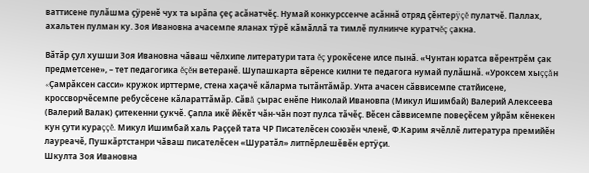ваттисене пулăшма çÿренĕ чух та ырăпа çеç асăнатчĕç. Нумай конкурссенче асăннă отряд çĕнтерÿçĕ пулатчĕ. Паллах, ахальтен пулман ку. Зоя Ивановна ачасемпе яланах тÿрĕ кăмăллă та тимлĕ пулнинче куратчĕç çакна.

Вăтăр çул хушши Зоя Ивановна чăваш чĕлхипе литератури тата ĕç урокĕсене илсе пынă. «Чунтан юратса вĕрентрĕм çак предметсене», – тет педагогика ĕçĕн ветеранĕ. Шупашкарта вĕренсе килни те педагога нумай пулăшнă. «Уроксем хыççăн «Çамрăксен сасси» кружок ирттерме, стена хаçачĕ кăларма тытăнтăмăр. Унта ачасен сăввисемпе статйисене, кроссворчĕсемпе ребусĕсене кăлараттăмăр. Сăвă çырас енĕпе Николай Ивановпа (Микул Ишимбай) Валерий Алексеева (Валерий Валак) çитекенни çукчĕ. Çапла икĕ йĕкĕт чăн-чăн поэт пулса тăчĕç. Вĕсен сăввисемпе повеçĕсем уйрăм кĕнекен кун çути кураççĕ. Микул Ишимбай халь Раççей тата ЧР Писателĕсен союзĕн членĕ, Ф.Карим ячĕллĕ литература премийĕн лауреачĕ, Пушкăртстанри чăваш писателĕсен «Шуратăл» литпĕрлешĕвĕн ертÿçи.
Шкулта Зоя Ивановна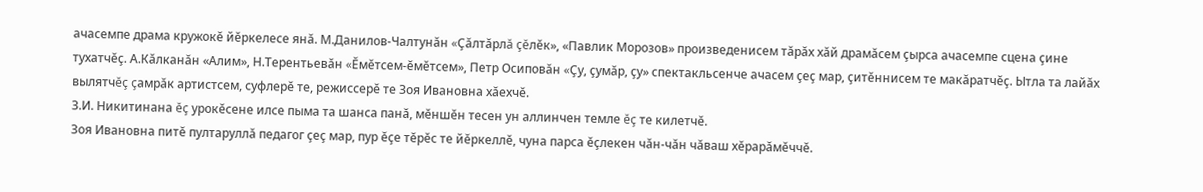ачасемпе драма кружокĕ йĕркелесе янă. М.Данилов-Чалтунăн «Çăлтăрлă çĕлĕк», «Павлик Морозов» произведенисем тăрăх хăй драмăсем çырса ачасемпе сцена çине тухатчĕç. А.Кăлканăн «Алим», Н.Терентьевăн «Ĕмĕтсем-ĕмĕтсем», Петр Осиповăн «Çу, çумăр, çу» спектакльсенче ачасем çеç мар, çитĕннисем те макăратчĕç. Ытла та лайăх вылятчĕç çамрăк артистсем, суфлерĕ те, режиссерĕ те Зоя Ивановна хăехчĕ.
З.И. Никитинана ĕç урокĕсене илсе пыма та шанса панă, мĕншĕн тесен ун аллинчен темле ĕç те килетчĕ.
Зоя Ивановна питĕ пултаруллă педагог çеç мар, пур ĕçе тĕрĕс те йĕркеллĕ, чуна парса ĕçлекен чăн-чăн чăваш хĕрарăмĕччĕ.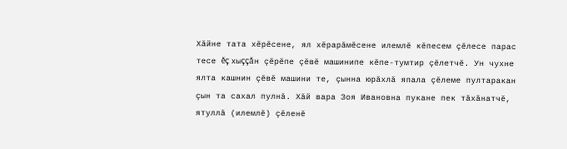Хăйне тата хĕрĕсене, ял хĕрарăмĕсене илемлĕ кĕпесем çĕлесе парас тесе ĕç хыççăн çĕрĕпе çĕвĕ машинипе кĕпе-тумтир çĕлетчĕ. Ун чухне ялта кашнин çĕвĕ машини те, çынна юрăхлă япала çĕлеме пултаракан çын та сахал пулнă. Хăй вара Зоя Ивановна пукане пек тăхăнатчĕ, ятуллă (илемлĕ) çĕленĕ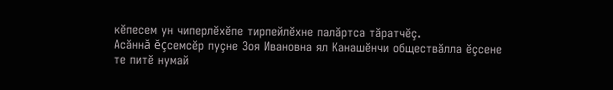кĕпесем ун чиперлĕхĕпе тирпейлĕхне палăртса тăратчĕç.
Асăннă ĕçсемсĕр пуçне Зоя Ивановна ял Канашĕнчи обществăлла ĕçсене те питĕ нумай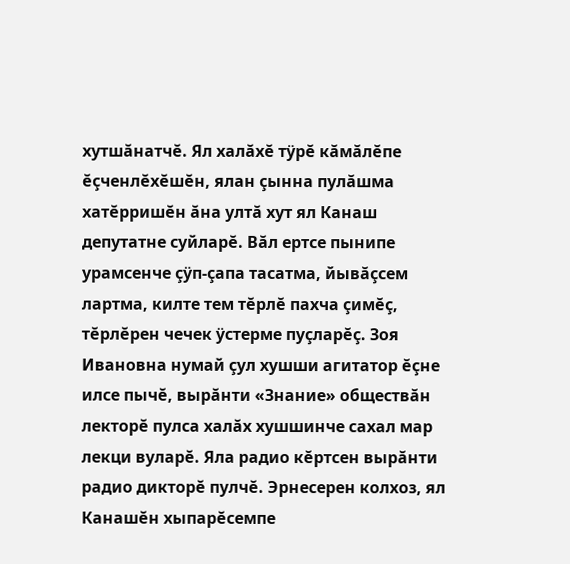хутшăнатчĕ. Ял халăхĕ тÿрĕ кăмăлĕпе ĕçченлĕхĕшĕн, ялан çынна пулăшма хатĕрришĕн ăна ултă хут ял Канаш депутатне суйларĕ. Вăл ертсе пынипе урамсенче çÿп-çапа тасатма, йывăçсем лартма, килте тем тĕрлĕ пахча çимĕç, тĕрлĕрен чечек ÿстерме пуçларĕç. Зоя Ивановна нумай çул хушши агитатор ĕçне илсе пычĕ, вырăнти «Знание» обществăн лекторĕ пулса халăх хушшинче сахал мар лекци вуларĕ. Яла радио кĕртсен вырăнти радио дикторĕ пулчĕ. Эрнесерен колхоз, ял Канашĕн хыпарĕсемпе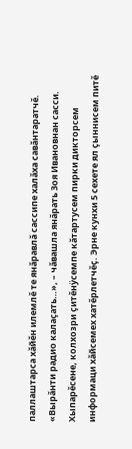паллаштарса хăйĕн илемлĕ те янăравлă сассипе халăха савăнтаратчĕ. «Вырăнти радио калаçать…», – чăвашла янăрать Зоя Ивановнан сасси. Хыпарĕсене, колхозри çитĕнÿсемпе кăтартусем пирки дикторсем информаци хăйсемех хатĕрлетчĕç. Эрне кунхи 5 сехете ял çыннисем питĕ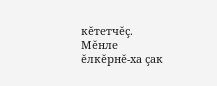кĕтетчĕç.
Мĕнле ĕлкĕрнĕ-ха çак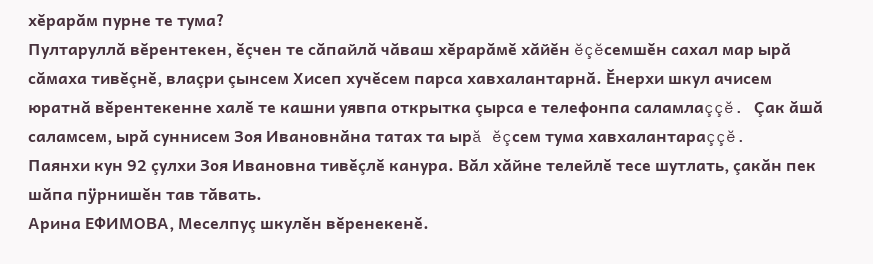хĕрарăм пурне те тума?
Пултаруллă вĕрентекен, ĕçчен те сăпайлă чăваш хĕрарăмĕ хăйĕн ĕçĕсемшĕн сахал мар ырă сăмаха тивĕçнĕ, влаçри çынсем Хисеп хучĕсем парса хавхалантарнă. Ĕнерхи шкул ачисем юратнă вĕрентекенне халĕ те кашни уявпа открытка çырса е телефонпа саламлаççĕ. Çак ăшă саламсем, ырă суннисем Зоя Ивановнăна татах та ырă ĕçсем тума хавхалантараççĕ.
Паянхи кун 92 çулхи Зоя Ивановна тивĕçлĕ канура. Вăл хăйне телейлĕ тесе шутлать, çакăн пек шăпа пÿрнишĕн тав тăвать.
Арина ЕФИМОВА, Меселпуç шкулĕн вĕренекенĕ.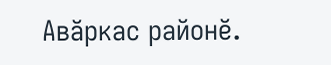Авăркас районĕ.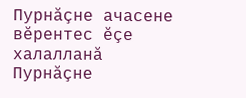Пурнăçне ачасене вĕрентес ĕçе халалланă
Пурнăçне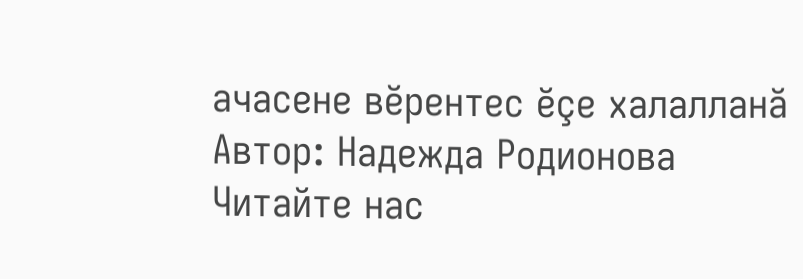ачасене вĕрентес ĕçе халалланă
Автор: Надежда Родионова
Читайте нас